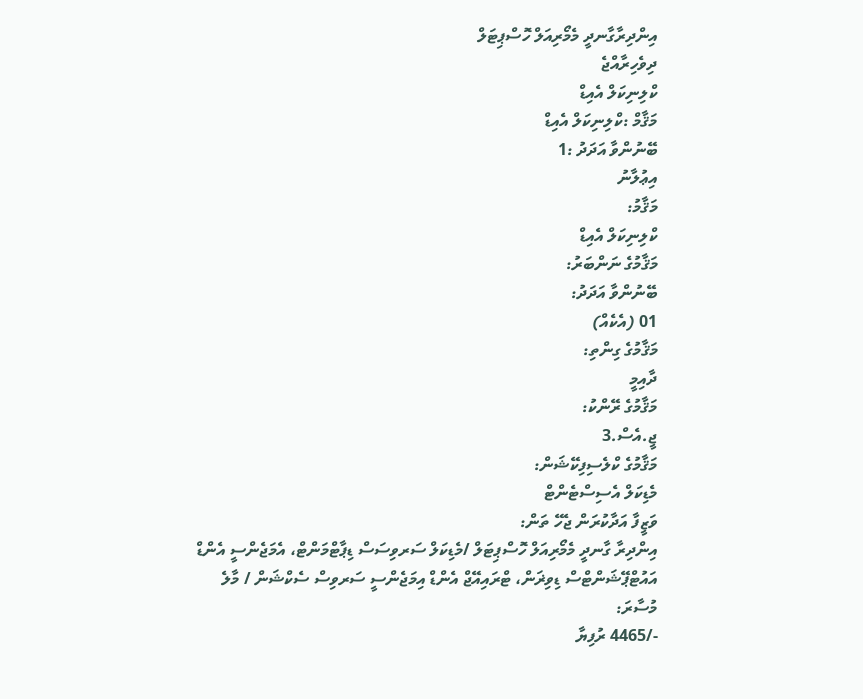އިންދިރާގާނދީ މެމޯރިއަލް ހޮސްޕިޓަލް
ދިވެހިރާއްޖެ
ކްލިނިކަލް އެއިޑް
މަޤާމް :ކްލިނިކަލް އެއިޑް
ބޭނުންވާ އަދަދު :1
އިޢުލާނު
މަޤާމު:
ކްލިނިކަލް އެއިޑް
މަޤާމުގެ ނަންބަރު:
ބޭނުންވާ އަދަދު:
01 (އެކެއް)
މަޤާމުގެ ގިންތި:
ދާއިމީ
މަޤާމުގެ ރޭންކު:
ޖީ.އެސް.3
މަޤާމުގެ ކްލެސިފިކޭޝަން:
މެޑިކަލް އެސިސްޓެންޓް
ވަޒީފާ އަދާކުރަން ޖެހޭ ތަން:
އިންދިރާ ގާނދީ މެމޯރިއަލް ހޮސްޕިޓަލް /މެޑިކަލް ސަރވިސަސް ޑިޕާޓްމަންޓް، އެމަޖެންސީ އެންޑް އައުޓްޕޭޝަންޓްސް ޑިވިޜަން، ޓްރައިއޭޖް އެންޑް އިމަޖެންސީ ސަރވިސް ސެކްޝަން / މާލެ
މުސާރަ:
-/4465 ރުފިޔާ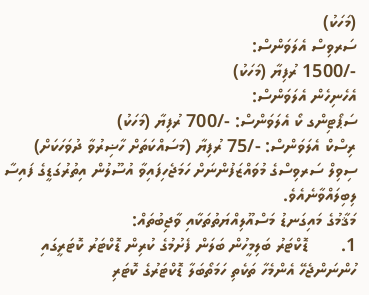(މަހަކު)
ސަރވިސް އެލަވަންސް:
-/1500 ރުފިޔާ (މަހަކު)
އެހެނިހެން އެލަވަންސް:
ސަޕޯޓިންގ ކޯ އެލަވަންސް: -/700 ރުފިޔާ (މަހަކު)
ރިސްކް އެލަވަންސް: -/75 ރުފިޔާ (މަސައްކަތަށް ހާޟިރުވާ ދުވަހަކަށް)
ސިވިލް ސަރވިސްގެ މުވައްޒަފުންނަށް ހަމަޖެހިފައިވާ އުސޫލުން އިތުރުގަޑީގެ ފައިސާ ލިބިލައްވާނެއެވެ.
މަޤާމުގެ މައިގަނޑު މަސްއޫލިއްޔަތުތަކާއި ވާޖިބުތައް:
1.       ޑޮކްޓަރު ބަލިމީހުން ބަލަން ފެށުމުގެ ކުރިން ޑޮކްޓަރު ކޮޓަރީގައި ހުންނަންޖެހޭ އެންމެހާ ތަކެތި ހަމަތޯބަލާ ޑޮކްޓަރުގެ ކޮޓަރި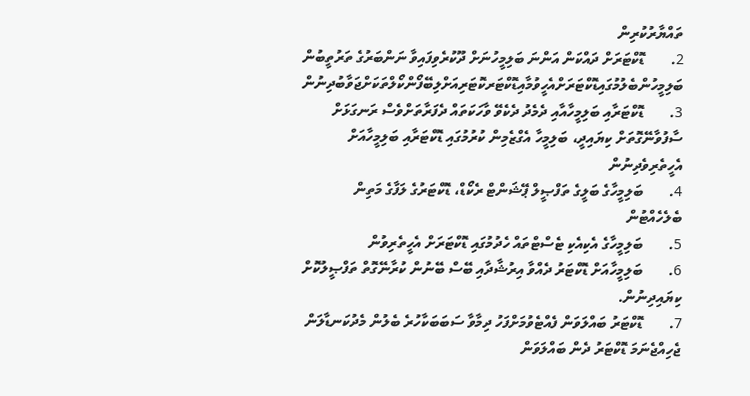ތައްޔާރުކުރިން
2.       ޑޮކްޓަރަށް ދައްކަން އަންނަ ބަލިމީހުނަށް ދޫކުރެވިފައިވާ ނަންބަރުގެ ތަރުތީބުން ބަލިމީހުންބެލުމުގައިޑޮކްޓަރަށްއެހީވުމާއިޑޮކްޓަރކޮޓަރިއަށްލިބޭފޯންކޯލްތަކަށްޖަވާބުދިނުން
3.       ޑޮކްޓަރާއި ބަލިމީހާއާއި ދެމެދު ދެކެވޭ ވާހަކަތައް ދެފަރާތަށްވެސް ރަނގަޅަށް ސާފުވާނޭގޮތަށް ކިޔައިދީ، ބަލިމީހާ އެގްޒެމިން ކުރުމުގައި ޑޮކްޓަރާއި ބަލިމީހާއަށް އެހީތެރިވެދިނުން
4.       ބަލިމީހާގެ ބަލީގެ ތަފްޞީލް ޕޭޝަންޓް ރެކޯޑް، ޑޮކްޓަރުގެ ލަފާގެ މަތިން ބެލެހެއްޓުން
5.       ބަލިމީހާގެ އެކިއެކި ޓެސްޓްތައް ހެދުމުގައި ޑޮކްޓަރަށް އެހީތެރިވުން
6.       ބަލިމީހާއަށް ޑޮކްޓަރު ދެއްވާ އިރުޝާދާއި ބޭސް ބޭނުން ކުރާނޭގޮތް ތަފްޞީލުކޮށް ކިޔައިދިނުން.
7.       ޑޮކްޓަރު ބައްލަވަން ފެއްޓެވުމަށްފަހު ދިމާވާ ސަބަބަކާހުރެ ބެލުން މެދުކަނޑާލަން ޖެހިއްޖެނަމަ ޑޮކްޓަރު ދެން ބައްލަވަން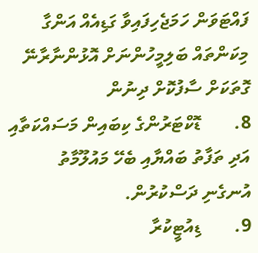ފައްޓަވަން ހަމަޖެހިފައިވާ ގަޑިއެއް އަންގާ މިކަންތައް ބަލިމީހުންނަށް އޮޅުންނާރާނޭ ގޮތަކަށް ސާފުކޮށް ދިނުން
8.       ޑޮކްޓަރުންގެ ކިބައިން މަސައްކަތާއި އަދި ތަފާތު ބައްޔާއި ބެހޭ މައުލޫމާތު އުނގެނި ދަސްކުރުން.
9.       ޑިއުޓީކުރާ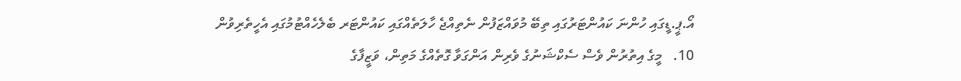އޯ.ޕީ.ޑީގައި ހުންނަ ކައުންޓަރުގައި ތިބޭ މުވައްޒަފުން ނެތިއްޖެ ހާލަތެއްގައި ކައުންޓަރ ބެލެހެއްޓުމުގައި އެހީތެރިވުން
10.   މީގެ އިތުރުން ވެސް ސެކްޝަނުގެ ވެރިން އަންގަވާ ގޮތެއްގެ މަތިން، ވަޒީފާގެ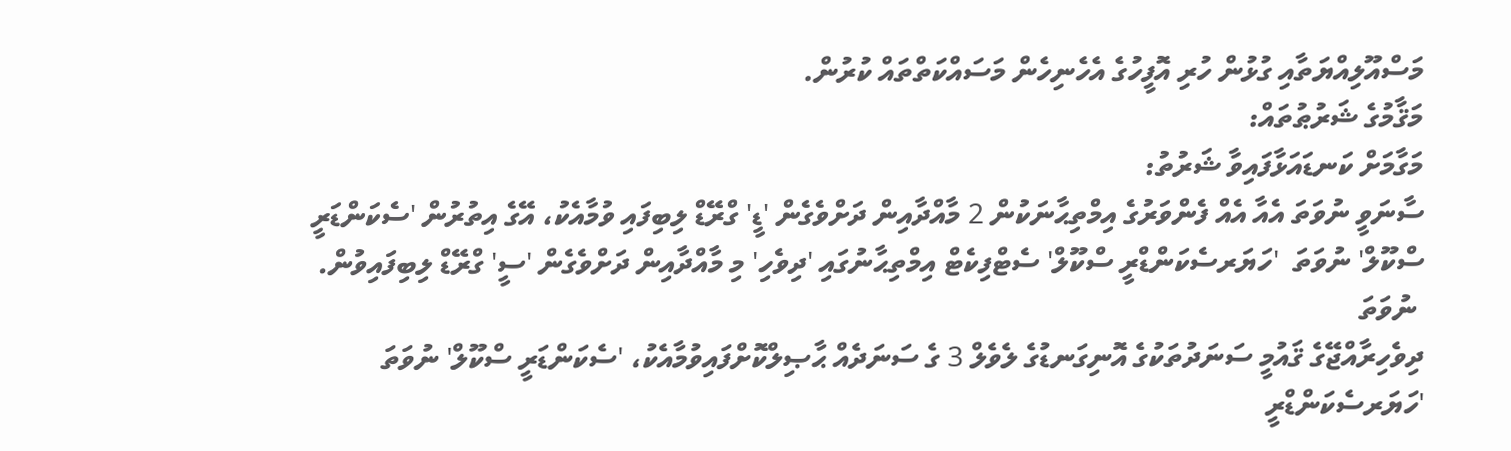މަސްއޫލިއްޔަތާއި ގުޅުން ހުރި އޮފީހުގެ އެހެނިހެން މަސައްކަތްތައް ކުރުން.
މަޤާމުގެ ޝަރުޠުތައް:
މަގާމަށް ކަނޑައަޅާފައިވާ ޝަރުތު:
ސާނަވީ ނުވަތަ އެއާ އެއް ފެންވަރުގެ އިމްތިޙާނަކުން 2 މާއްދާއިން ދަށްވެގެން 'ޑީ' ގްރޭޑް ލިބިފައި ވުމާއެކު، އޭގެ އިތުރުން 'ސެކަންޑަރީ ސްކޫލް' ނުވަތަ  'ހަޔަރސެކަންޑްރީ ސްކޫލް' ސެޓްފިކެޓް އިމްތިޙާނުގައި 'ދިވެހި' މި މާއްދާއިން ދަށްވެގެން 'ސީ' ގްރޭޑް ލިބިފައިވުން.
 ނުވަތަ
ދިވެހިރާއްޖޭގެ ޤައުމީ ސަނަދުތަކުގެ އޮނިގަނޑުގެ ލެވެލް 3 ގެ ސަނަދެއް ޙާޞިލްކޮށްފައިވުމާއެކު، 'ސެކަންޑަރީ ސްކޫލް' ނުވަތަ 'ހަޔަރސެކަންޑްރީ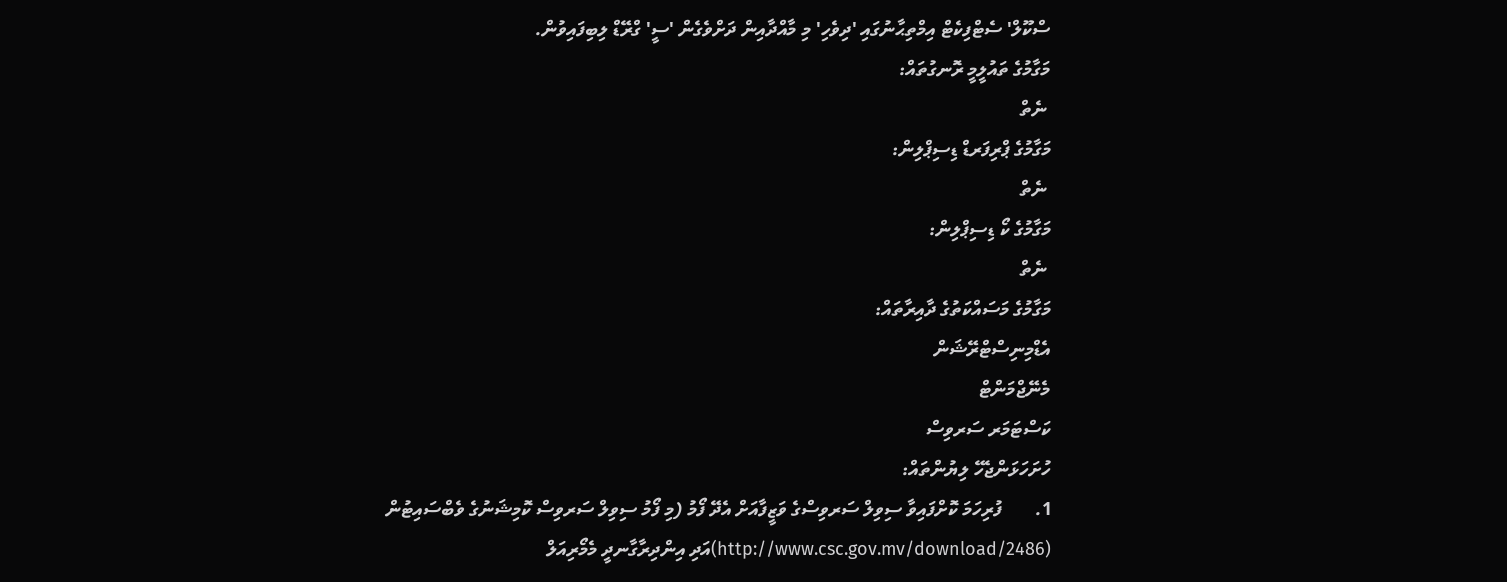ސްކޫލް' ސެޓްފިކެޓް އިމްތިޙާނުގައި 'ދިވެހި' މި މާއްދާއިން ދަށްވެގެން 'ސީ' ގްރޭޑް ލިބިފައިވުން.
މަގާމުގެ ތައުލީމީ ރޮނގުތައް:
 ނެތް
މަގާމުގެ ޕްރިފަރޑް ޑިސިޕްލިން:
 ނެތް
މަގާމުގެ ކޯ ޑިސިޕްލިން:
 ނެތް
މަގާމުގެ މަސައްކަތުގެ ދާއިރާތައް:
އެޑްމިނިސްޓްރޭޝަން
މެނޭޖްމަންޓް
ކަސްޓަމަރ ސަރވިސް
ހުށަހަޅަންޖެހޭ ލިޔުންތައް:
1.       ފުރިހަމަ ކޮށްފައިވާ ސިވިލް ސަރވިސްގެ ވަޒީފާއަށް އެދޭ ފޯމު (މި ފޯމު ސިވިލް ސަރވިސް ކޮމިޝަނުގެ ވެބްސައިޓުން (http://www.csc.gov.mv/download/2486)އަދި އިންދިރާގާނދީ މެމޯރިއަލް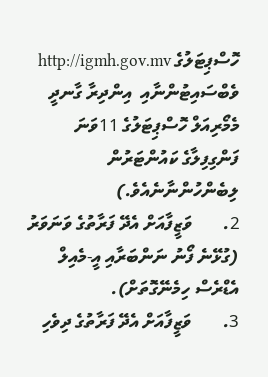ހޮސްޕިޓަލުގެ http://igmh.gov.mv ވެބްސައިޓުންނާއި  އިންދިރާ ގާނދީ މެމޯރިއަލް ހޮސްޕިޓަލުގެ 11ވަނަ ފަންގިފިލާގެ ކައުންޓަރުން ލިބެންހުންނާނެއެވެ.)
2.       ވަޒީފާއަށް އެދޭ ފަރާތުގެ ވަނަވަރު (ގުޅޭނެ ފޯނު ނަންބަރާއި އީ-މެއިލް އެޑްރެސް ހިމެނޭގޮތަށް).
3.       ވަޒީފާއަށް އެދޭ ފަރާތުގެ ދިވެހި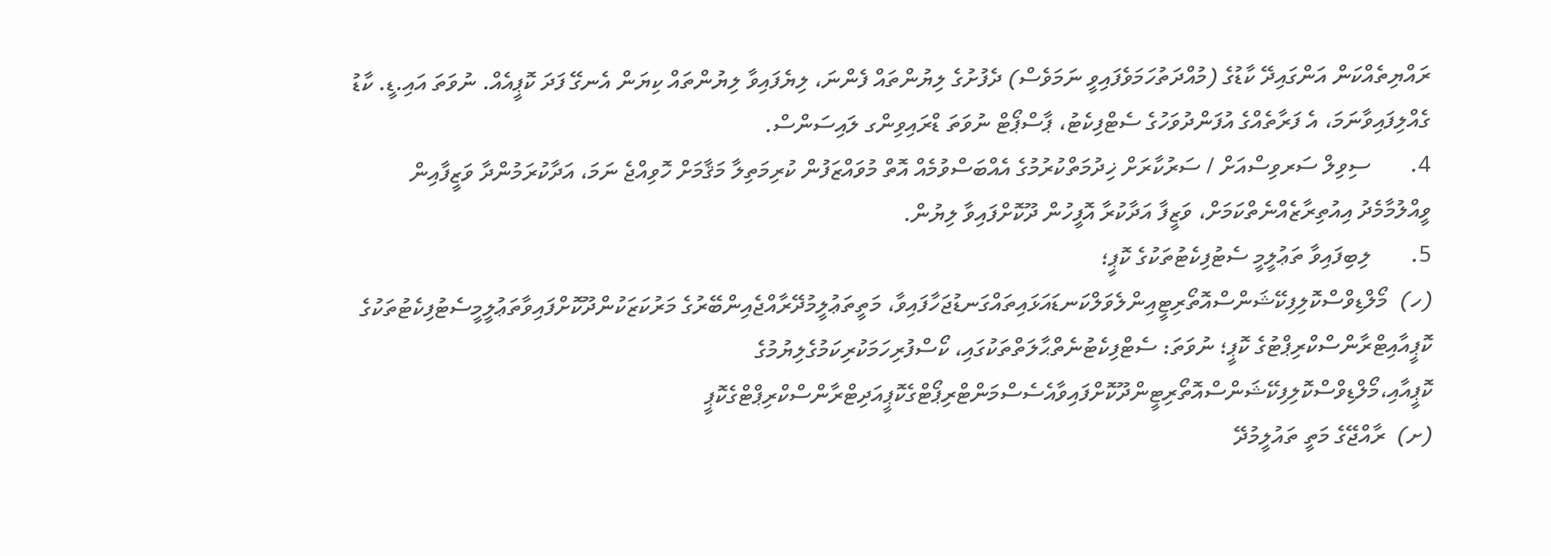ރައްޔިތެއްކަން އަންގައިދޭ ކާޑުގެ (މުއްދަތުހަމަވެފައިވީ ނަމަވެސް) ދެފުށުގެ ލިޔުންތައް ފެންނަ، ލިޔެފައިވާ ލިޔުންތައް ކިޔަން އެނގޭ ފަދަ ކޮޕީއެއް. ނުވަތަ އައި.ޑީ. ކާޑު ގެއްލިފައިވާނަމަ، އެ ފަރާތެއްގެ އުފަންދުވަހުގެ ސެޓްފިކެޓު، ޕާސްޕޯޓް ނުވަތަ ޑްރައިވިންގ ލައިސަންސް.
4.       ސިވިލް ސަރވިސްއަށް / ސަރުކާރަށް ޚިދުމަތްކުރުމުގެ އެއްބަސްވުމެއް އޮތް މުވައްޒަފުން ކުރިމަތިލާ މަޤާމަށް ހޮވިއްޖެ ނަމަ، އަދާކުރަމުންދާ ވަޒީފާއިން ވީއްލުމާމެދު އިއުތިރާޒެއްނެތްކަމަށް، ވަޒީފާ އަދާކުރާ އޮފީހުން ދޫކޮށްފައިވާ ލިޔުން.
5.       ލިބިފައިވާ ތަޢުލީމީ ސެޓުފިކެޓުތަކުގެ ކޮޕީ؛
(ހ)  މޯލްޑިވްސްކޮލިފިކޭޝަންސްއޮތޯރިޓީއިންލެވަލްކަނޑައަޅައިތައްގަނޑުޖަހާފައިވާ، މަތީތަޢުލީމުދޭރާއްޖެއިންބޭރުގެ މަރުކަޒަކުންދޫކޮށްފައިވާތަޢުލީމީސެޓުފިކެޓުތަކުގެ ކޮޕީއާއިޓްރާންސްކްރިޕްޓުގެ ކޮޕީ؛ ނުވަތަ: ސެޓްފިކެޓުނެތްޙާލަތްތަކުގައި، ކޯސްފުރިހަމަކުރިކަމުގެލިޔުމުގެ ކޮޕީއާއި،މޯލްޑިވްސްކޮލިފިކޭޝަންސްއޮތޯރިޓީންދޫކޮށްފައިވާއެސެސްމަންޓްރިޕޯޓްގެކޮޕީއަދިޓްރާންސްކްރިޕްޓްގެކޮޕީ
(ށ)  ރާއްޖޭގެ މަތީ ތައުލީމުދޭ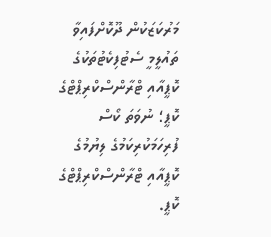މަރުކަޒަކުން ދޫކޮށްފައިވާ ތައުލީމީ ސެޓުފިކެޓުތަކުގެ ކޮޕީއާއި ޓްރާންސްކްރިޕްޓްގެ ކޮޕީ؛ ނުވަތަ ކޯސް ފުރިހަމަކުރިކަމުގެ ލިޔުމުގެ ކޮޕީއާއި ޓްރާންސްކްރިޕްޓްގެ ކޮޕީ.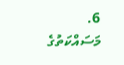6.       މަސައްކަތުގެ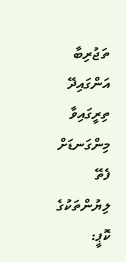ތަޖުރިބާ އަންގައިދޭ ތިރީގައިވާ މިންގަނޑަށް ފެތޭ ލިޔުންތަކުގެ ކޮޕީ: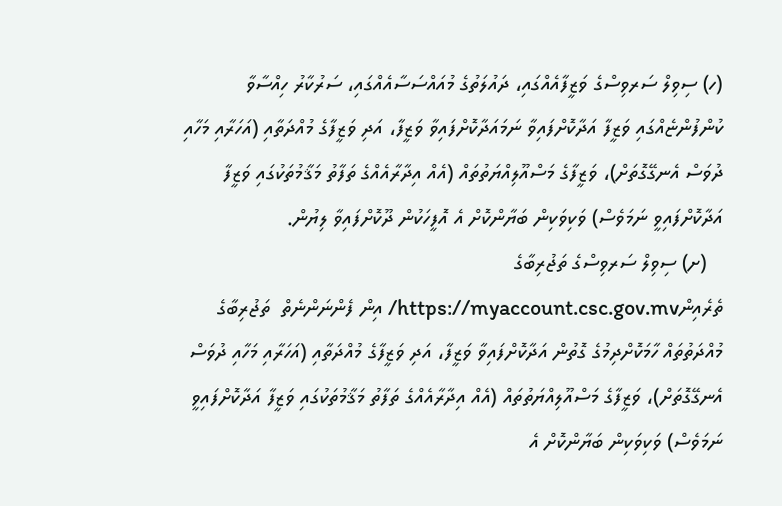(ހ) ސިވިލް ސަރވިސްގެ ވަޒީފާއެއްގައި، ދައުލަތުގެ މުއައްސަސާއެއްގައި، ސަރުކާރު ހިއްސާވާ ކުންފުންޏެއްގައި ވަޒީފާ އަދާކޮށްފައިވާ ނަމައަދާކޮށްފައިވާ ވަޒީފާ، އަދި ވަޒީފާގެ މުއްދަތާއި (އަހަރާއި މަހާއި ދުވަސް އެނގޭގޮތަށް)، ވަޒީފާގެ މަސްއޫލިއްޔަތުތައް (އެއް އިދާރާއެއްގެ ތަފާތު މަޤާމުތަކުގައި ވަޒީފާ އަދާކޮށްފައިވީ ނަމަވެސް) ވަކިވަކިން ބަޔާންކޮށް އެ އޮފީހަކުން ދޫކޮށްފައިވާ ލިޔުން.
   (ށ) ސިވިލް ސަރވިސްގެ ތަޖުރިބާގެ ތެރެއިންhttps://myaccount.csc.gov.mv/ އިން ފެންނަންނެތް  ތަޖުރިބާގެ މުއްދަތުތައް ހާމަކޮށްދިމުގެ ގޮތުން އަދާކޮށްފައިވާ ވަޒީފާ، އަދި ވަޒީފާގެ މުއްދަތާއި (އަހަރާއި މަހާއި ދުވަސް އެނގޭގޮތަށް)، ވަޒީފާގެ މަސްއޫލިއްޔަތުތައް (އެއް އިދާރާއެއްގެ ތަފާތު މަޤާމުތަކުގައި ވަޒީފާ އަދާކޮށްފައިވީ ނަމަވެސް) ވަކިވަކިން ބަޔާންކޮށް އެ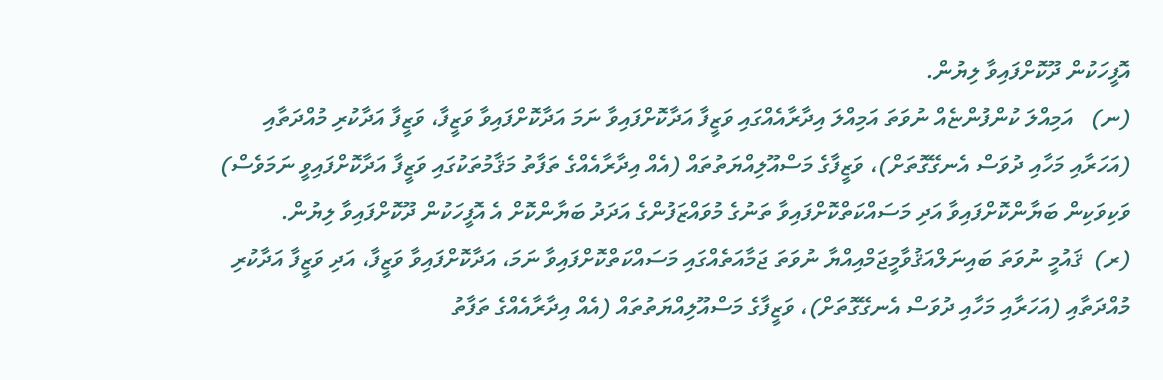އޮފީހަކުން ދޫކޮށްފައިވާ ލިޔުން.
(ނ)   އަމިއްލަ ކުންފުންޏެއް ނުވަތަ އަމިއްލަ އިދާރާއެއްގައި ވަޒީފާ އަދާކޮށްފައިވާ ނަމަ އަދާކޮށްފައިވާ ވަޒީފާ، ވަޒީފާ އަދާކުރި މުއްދަތާއި (އަހަރާއި މަހާއި ދުވަސް އެނގޭގޮތަށް)، ވަޒީފާގެ މަސްއޫލިއްޔަތުތައް (އެއް އިދާރާއެއްގެ ތަފާތު މަޤާމުތަކުގައި ވަޒީފާ އަދާކޮށްފައިވީ ނަމަވެސް) ވަކިވަކިން ބަޔާންކޮށްފައިވާ އަދި މަސައްކަތްކޮށްފައިވާ ތަނުގެ މުވައްޒަފުންގެ އަދަދު ބަޔާންކޮށް އެ އޮފީހަކުން ދޫކޮށްފައިވާ ލިޔުން.
(ރ)  ޤައުމީ ނުވަތަ ބައިނަލްއަޤުވާމީޖަމްއިއްޔާ ނުވަތަ ޖަމާއަތެއްގައި މަސައްކަތްކޮށްފައިވާ ނަމަ، އަދާކޮށްފައިވާ ވަޒީފާ، އަދި ވަޒީފާ އަދާކުރި މުއްދަތާއި (އަހަރާއި މަހާއި ދުވަސް އެނގޭގޮތަށް)، ވަޒީފާގެ މަސްއޫލިއްޔަތުތައް (އެއް އިދާރާއެއްގެ ތަފާތު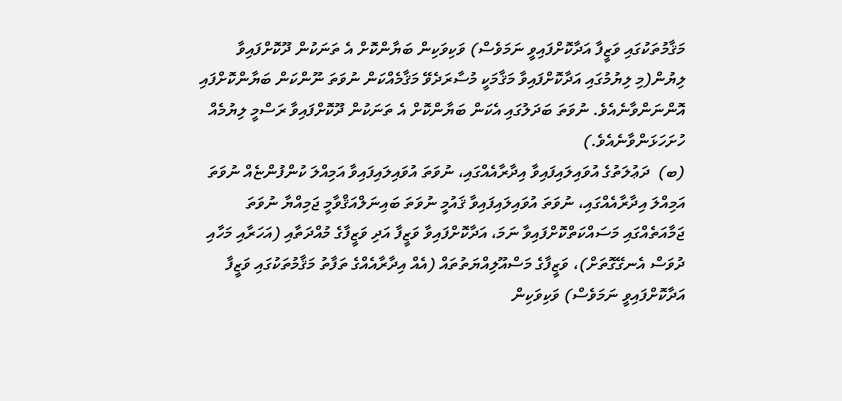މަޤާމުތަކުގައި ވަޒީފާ އަދާކޮށްފައިވީ ނަމަވެސް) ވަކިވަކިން ބަޔާންކޮށް އެ ތަނަކުން ދޫކޮށްފައިވާ ލިޔުން(މި ލިޔުމުގައި އަދާކޮށްފައިވާ މަޤާމަކީ މުސާރަދެވޭ މަޤާމެއްކަން ނުވަތަ ނޫންކަން ބަޔާންކޮށްފައި އޮންނަންވާނެއެވެ. ނުވަތަ ބަދަލުގައި އެކަން ބަޔާންކޮށް އެ ތަނަކުން ދޫކޮށްފައިވާ ރަސްމީ ލިޔުމެއް ހުށަހަޅަންވާނެއެވެ.)
(ބ)  ދަޢުލަތުގެ އުވައިލައިފައިވާ އިދާރާއެއްގައި، ނުވަތަ އުވައިލައިފައިވާ އަމިއްލަ ކުންފުންޏެއް ނުވަތަ އަމިއްލަ އިދާރާއެއްގައި، ނުވަތަ އުވައިލައިފައިވާ ޤައުމީ ނުވަތަ ބައިނަލްއަޤްވާމީ ޖަމިއްޔާ ނުވަތަ ޖަމާއަތެއްގައި މަސައްކަތްކޮށްފައިވާ ނަމަ، އަދާކޮށްފައިވާ ވަޒީފާ އަދި ވަޒީފާގެ މުއްދަތާއި (އަހަރާއި މަހާއި ދުވަސް އެނގޭގޮތަށް)، ވަޒީފާގެ މަސްއޫލިއްޔަތުތައް (އެއް އިދާރާއެއްގެ ތަފާތު މަޤާމުތަކުގައި ވަޒީފާ އަދާކޮށްފައިވީ ނަމަވެސް) ވަކިވަކިން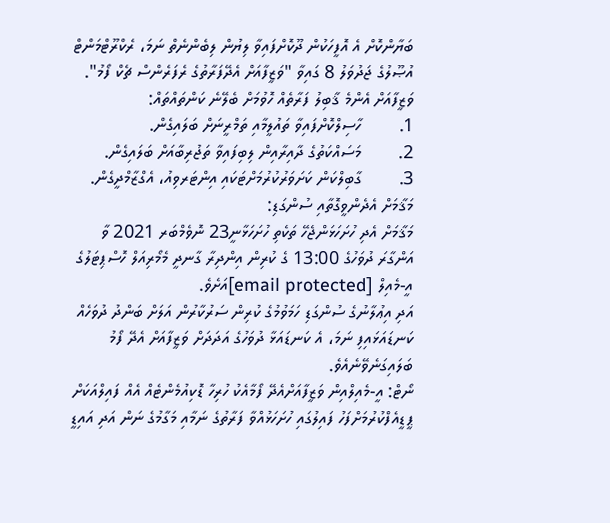ބަޔާންކޮށް އެ އޮފީހަކުން ދޫކޮށްފައިވާ ލިޔުން ލިބެންނެތް ނަމަ، ރެކްރޫޓްމަންޓް އުޞޫލުގެ ޖަދުވަލު 8 ގައިވާ "ވަޒީފާއަށް އެދޭފަރާތުގެ ރެފަރެންސް ޗެކް ފޯމު".
ވަޒީފާއަށް އެންމެ ޤާބިލު ފަރާތެއް ހޮވުމަށް ބެލޭނެ ކަންތައްތައް:
1.        ހާސިލްކޮށްފައިވާ ތައުލީމާއި ތަމްރީނަށް ބަލައިގެން.
2.        މަސައްކަތުގެ ދާއިރާއިން ލިބިފައިވާ ތަޖުރިބާއަށް ބަލައިގެން.
3.        ގާބިލްކަން ކަށަވަރުކުރުމަށްޓަކައި އިންޓަރވިއު، އެގްޒާމްދީގެން.
މަޤާމަށް އެދެންވީގޮތާއި ސުންގަޑި:
މަޤާމަށް އެދި ހުށަހަޅަންޖެހޭ ތަކެތި ހުށަހަޅާނީ23 ނޮވެމްބަރ 2021 ވާ އަންގާރަ ދުވަހުގެ 13:00 ގެ ކުރިން އިންދިރާ ގާނދީ މެމޯރިއަލް ހޮސްޕިޓަލުގެ އީ-މެއިލް [email protected]އަށެވެ.
އަދި އިޢުލާނުގެ ސުންގަޑި ހަމަވުމުގެ ކުރިން ސަރުކާރުން އަލަށް ބަންދު ދުވަހެއް ކަނޑައަޅައިފި ނަމަ، އެ ކަނޑައަޅާ ދުވަހުގެ އަދަދަށް ވަޒީފާއަށް އެދޭ ފޯމު ބަލައިގަނެވޭނެއެވެ.
ނޯޓް: އީ-މެއިލްއިން ވަޒީފާއަށްއެދޭ ފޯމާއެކު ހުރިހާ ޑޮކިއުމެންޓެއް އެއް ފައިލްއަކަށް ޕީޑީއެފްކުރުމަށްފަހު ފައިލުގައި ހުށަހަޅުއްވާ ފަރާތުގެ ނަމާއި މަގާމުގެ ނަން އަދި އައިޑީ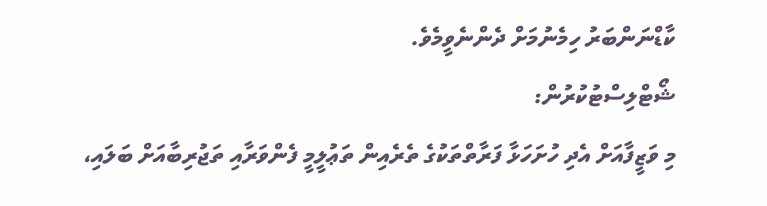ކާޑްނަންބަރު ހިމެނުމަށް ދެންނެވީމެވެ.
ޝޯޓްލިސްޓުކުރުން:
މި ވަޒީފާއަށް އެދި ހުށަހަޅާ ފަރާތްތަކުގެ ތެރެއިން ތަޢުލީމީ ފެންވަރާއި ތަޖުރިބާއަށް ބަލައި،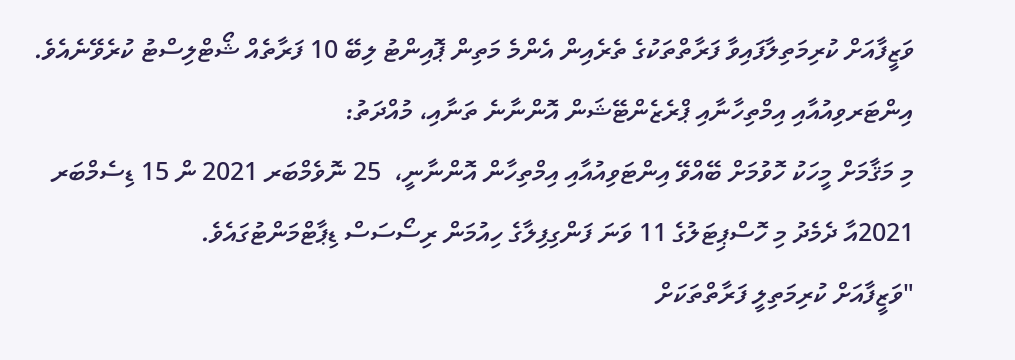ވަޒީފާއަށް ކުރިމަތިލާފައިވާ ފަރާތްތަކުގެ ތެރެއިން އެންމެ މަތިން ޕޮއިންޓު ލިބޭ 10 ފަރާތެއް ޝޯޓްލިސްޓު ކުރެވޭނެއެވެ.
އިންޓަރވިއުއާއި އިމްތިހާނާއި ޕްރެޒެންޓޭޝަން އޮންނާނެ ތަނާއި، މުއްދަތު:
މި މަޤާމަށް މީހަކު ހޮވުމަށް ބޭއްވޭ އިންޓަވިއުއާއި އިމްތިހާން އޮންނާނީ،  25 ނޮވެމްބަރ 2021 ން 15 ޑިސެމްބަރ 2021އާ ދެމެދު މި ހޮސްޕިޓަލުގެ 11 ވަނަ ފަންގިފިލާގެ ހިއުމަން ރިސޯސަސް ޑިޕާޓްމަންޓުގައެވެ.
"ވަޒީފާއަށް ކުރިމަތިލީ ފަރާތްތަކަށް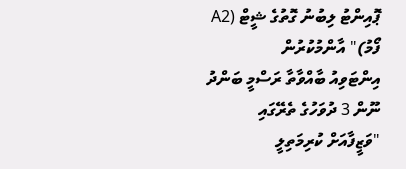ޕޮއިންޓު ލިބުނު ގޮތުގެ ޝީޓް (A2 ފޯމު)" އާންމުކުރުން
އިންޓަވިއު ބާއްވާތާ ރަސްމީ ބަންދު ނޫން 3 ދުވަހުގެ ތެރޭގައި "ވަޒީފާއަށް ކުރިމަތިލީ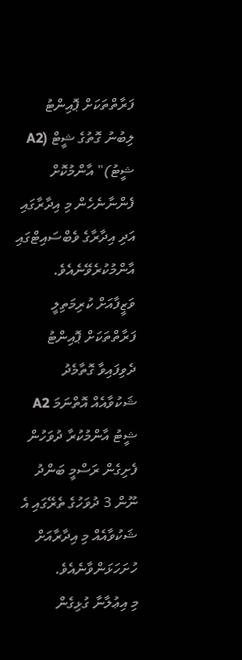ފަރާތްތަކަށް ޕޮއިންޓު ލިބުނު ގޮތުގެ ޝީޓް (A2 ޝީޓު)" އާންމުކޮށް ފެންނާނެހެން މި އިދާރާގައި އަދި އިދާރާގެ ވެބްސައިޓްގައި އާންމުކުރެވޭނެއެވެ. ވަޒީފާއަށް ކުރިމަތިލީ ފަރާތްތަކަށް ޕޮއިންޓު ދެވިފައިވާ ގޮތާމެދު ޝަކުވާއެއް އޮތްނަމަ A2 ޝީޓު އާންމުކުރާ ދުވަހުން ފެށިގެން ރަސްމީ ބަންދު ނޫން 3 ދުވަހުގެ ތެރޭގައި އެ ޝަކުވާއެއް މި އިދާރާއަށް ހުށަހަޅަންވާނެއެވެ.
މި އިޢުލާނާ ގުޅިގެން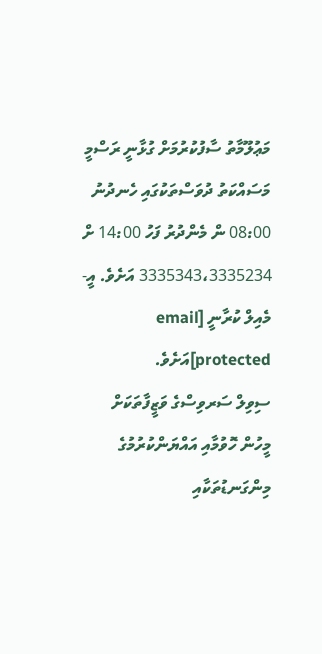މަޢުލޫމާތު ސާފުކުރުމަށް ގުޅާނީ ރަސްމީ މަސައްކަތު ދުވަސްތަކުގައި ހެނދުނު 08:00 ން މެންދުރު ފަހު 14:00 ށް 3335343،3335234 އަށެވެ. އީ-މެއިލް ކުރާނީ [email protected]އަށެވެ.
ސިވިލް ސަރވިސްގެ ވަޒީފާތަކަށް މީހުން ހޮވުމާއި އައްޔަންކުރުމުގެ މިންގަނޑުތަކާއި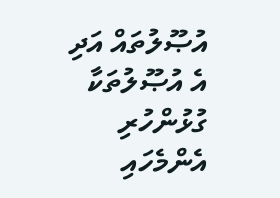އުޞޫލުތައް އަދި އެ އުޞޫލުތަކާ ގުޅުންހުރި އެންމެހައި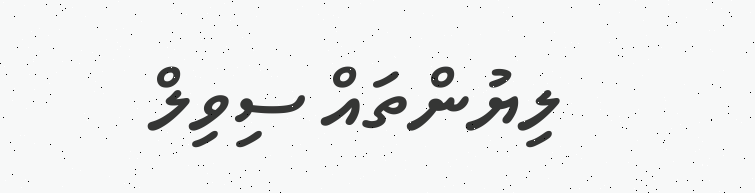ލިޔުންތައް ސިވިލް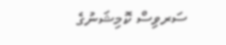ސަރވިސް ކޮމިޝަނުގެ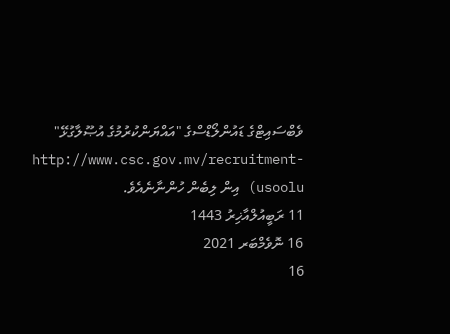ވެބްސައިޓްގެ ޑައުންލޯޑްސްގެ "އައްޔަންކުރުމުގެ އުޞޫލާގުޅޭ" http://www.csc.gov.mv/recruitment-usoolu) އިން ލިބެން ހުންނާނެއެވެ.
11 ރަބީއުލްއާޚިރު 1443
16 ނޮވެމްބަރ 2021
16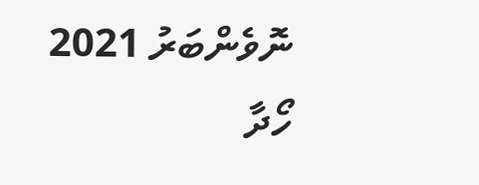ނޮވެންބަރު 2021
ހޯދާ